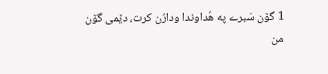1 گۆن سَبرے په هُداوندا ودارُن کرت، دێمی گۆن من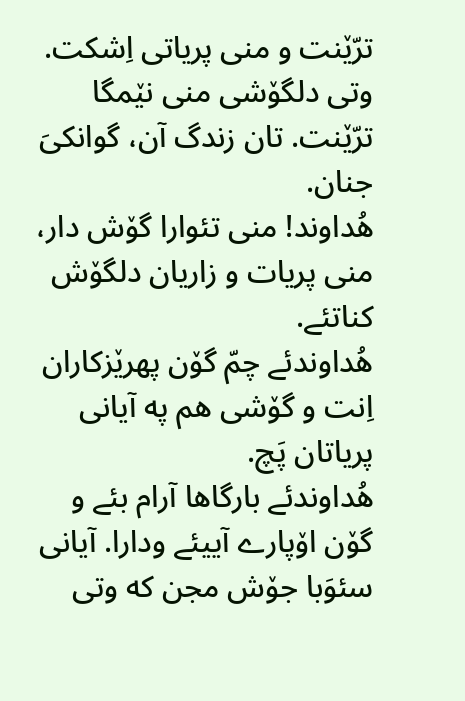ترّێنت و منی پریاتی اِشکت.
وتی دلگۆشی منی نێمگا ترّێنت. تان زندگ آن، گوانکیَ جنان.
هُداوند! منی تئوارا گۆش دار، منی پریات و زاریان دلگۆش کناتئے.
هُداوندئے چمّ گۆن پهرێزکاران اِنت و گۆشی هم په آیانی پریاتان پَچ.
هُداوندئے بارگاها آرام بئے و گۆن اۆپارے آییئے ودارا. آیانی سئوَبا جۆش مجن که وتی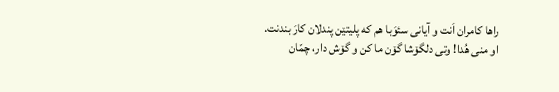راها کامران اَنت و آیانی سئوَبا هم که پلیتێن پندلان کارَ بندنت.
او منی هُدا! وتی دلگۆشا گۆن ما کن و گۆش دار، چمّان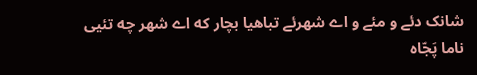شانک دئے و مئے و اے شهرئے تباهیا بچار که اے شهر چه تئیی ناما پَجّاه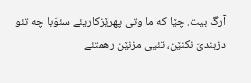آرگَ بیت. چێا که ما وتی پهرێزکاریئے سئوَبا چه تئو دزبندیَ نکنێن، تئیی مزنێن رهمتئے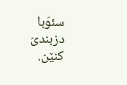سئوَبا دزبندیَ کنێن.